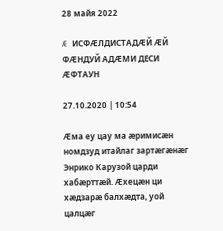28 майя 2022

Æ ИСФÆЛДИСТАДÆЙ ÆЙ ФÆНДУЙ АДÆМИ ДЕСИ ÆФТАУН

27.10.2020 | 10:54

Æма еу цау ма æримисæн номдзуд итайлаг зартæгæнæг Энрико Карузой царди хабæрттæй. Æхецæн ци хæдзарæ балхæдта, уой цалцæг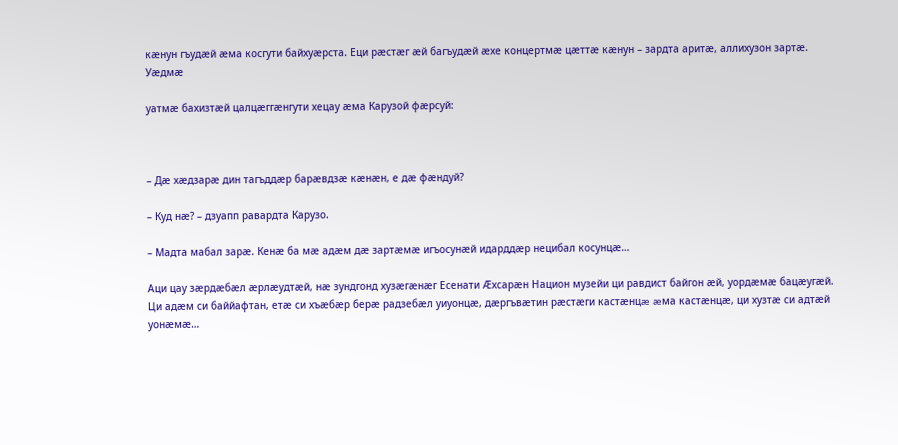кæнун гъудæй æма косгути байхуæрста. Еци рæстæг æй багъудæй æхе концертмæ цæттæ кæнун – зардта аритæ, аллихузон зартæ. Уæдмæ

уатмæ бахизтæй цалцæггæнгути хецау æма Карузой фæрсуй:



– Дæ хæдзарæ дин тагъддæр барæвдзæ кæнæн, е дæ фæндуй?

– Куд нæ? – дзуапп равардта Карузо.

– Мадта мабал зарæ. Кенæ ба мæ адæм дæ зартæмæ игъосунæй идарддæр нецибал косунцæ…

Аци цау зæрдæбæл æрлæудтæй, нæ зундгонд хузæгæнæг Есенати Æхсарæн Национ музейи ци равдист байгон æй, уордæмæ бацæугæй. Ци адæм си баййафтан, етæ си хъæбæр берæ радзебæл уиуонцæ, дæргъвæтин рæстæги кастæнцæ æма кастæнцæ, ци хузтæ си адтæй уонæмæ…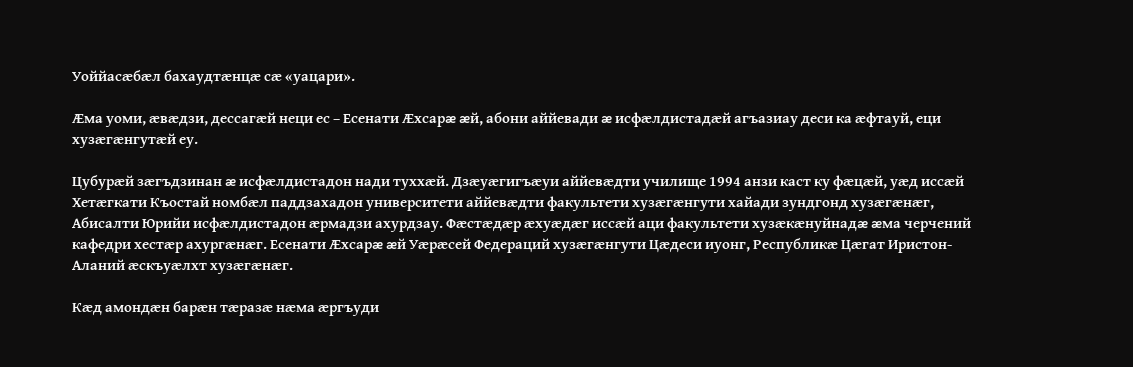Уоййасæбæл бахаудтæнцæ сæ «уацари».

Æма уоми, æвæдзи, дессагæй неци ес – Есенати Æхсарæ æй, абони аййевади æ исфæлдистадæй агъазиау деси ка æфтауй, еци хузæгæнгутæй еу.

Цубурæй зæгъдзинан æ исфæлдистадон нади туххæй. Дзæуæгигъæуи аййевæдти училище 1994 анзи каст ку фæцæй, уæд иссæй Хетæгкати Къостай номбæл паддзахадон университети аййевæдти факультети хузæгæнгути хайади зундгонд хузæгæнæг, Абисалти Юрийи исфæлдистадон æрмадзи ахурдзау. Фæстæдæр æхуæдæг иссæй аци факультети хузæкæнуйнадæ æма черчений кафедри хестæр ахургæнæг. Есенати Æхсарæ æй Уæрæсей Федераций хузæгæнгути Цæдеси иуонг, Республикæ Цæгат Иристон-Аланий æскъуæлхт хузæгæнæг.

Кæд амондæн барæн тæразæ нæма æргъуди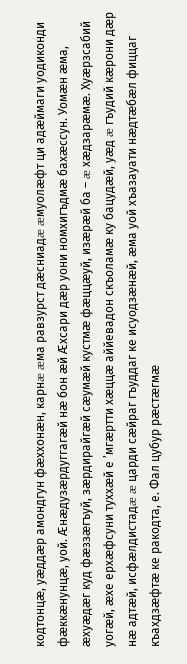кодтонцæ, уæддæр амондгун фæххонæн, карнæ æма равзурст дæсниадæ æмуолæфт ци адæймаги уодиконди фæккæнунцæ, уой. Æнæдузæрдуггагæй нæ бон æй Æхсари дæр уони номхигъдмæ бахæссун. Уомæн æма, æхуæдæг куд фæззæгъуй, зæрдирайгæй сæумæй кустмæ фæццæуй, изæрæй ба – æ хæдзарæмæ. Хуæрзсабий уогæй, æхе ерхæфсуни туххæй е ’мгæртти хæццæ аййевадон скъоламæ ку бацудæй, уæд æ гъудий кæрони дæр нæ адтæй, исфæлдистадæ æ царди сæйраг гъуддаг ке исуодзæнæй, æма уой хъазауати нæдтæбæл фиццаг къахдзæфтæ ке ракодта, е. Фал цубур рæстæгмæ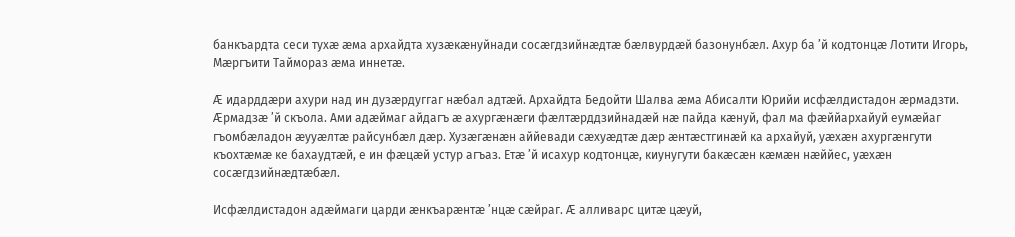банкъардта сеси тухæ æма архайдта хузæкæнуйнади сосæгдзийнæдтæ бæлвурдæй базонунбæл. Ахур ба ’й кодтонцæ Лотити Игорь, Мæргъити Таймораз æма иннетæ.

Æ идарддæри ахури над ин дузæрдуггаг нæбал адтæй. Архайдта Бедойти Шалва æма Абисалти Юрийи исфæлдистадон æрмадзти. Æрмадзæ ’й скъола. Ами адæймаг айдагъ æ ахургæнæги фæлтæрддзийнадæй нæ пайда кæнуй, фал ма фæййархайуй еумæйаг гъомбæладон æууæлтæ райсунбæл дæр. Хузæгæнæн аййевади сæхуæдтæ дæр æнтæстгинæй ка архайуй, уæхæн ахургæнгути къохтæмæ ке бахаудтæй, е ин фæцæй устур агъаз. Етæ ’й исахур кодтонцæ, киунугути бакæсæн кæмæн нæййес, уæхæн сосæгдзийнæдтæбæл.

Исфæлдистадон адæймаги царди æнкъарæнтæ ’нцæ сæйраг. Æ алливарс цитæ цæуй,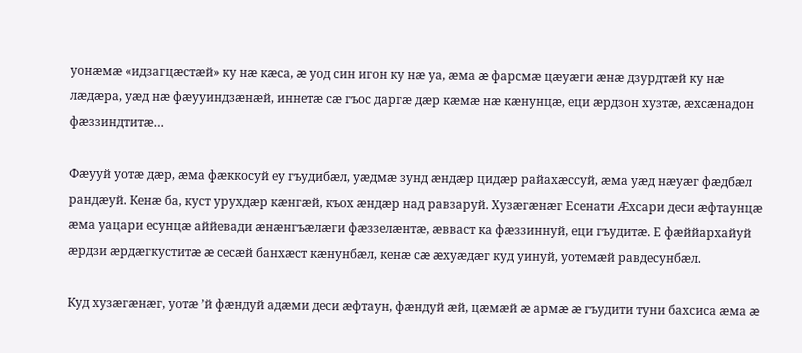уонæмæ «идзагцæстæй» ку нæ кæса, æ уод син игон ку нæ уа, æма æ фарсмæ цæуæги æнæ дзурдтæй ку нæ лæдæра, уæд нæ фæууиндзæнæй, иннетæ сæ гъос даргæ дæр кæмæ нæ кæнунцæ, еци æрдзон хузтæ, æхсæнадон фæззиндтитæ…

Фæууй уотæ дæр, æма фæккосуй еу гъудибæл, уæдмæ зунд æндæр цидæр райахæссуй, æма уæд нæуæг фæдбæл рандæуй. Кенæ ба, куст урухдæр кæнгæй, къох æндæр над равзаруй. Хузæгæнæг Есенати Æхсари деси æфтаунцæ æма уацари есунцæ аййевади æнæнгъæлæги фæззелæнтæ, æвваст ка фæззиннуй, еци гъудитæ. Е фæййархайуй æрдзи æрдæгкуститæ æ сесæй банхæст кæнунбæл, кенæ сæ æхуæдæг куд уинуй, уотемæй равдесунбæл.

Куд хузæгæнæг, уотæ ’й фæндуй адæми деси æфтаун, фæндуй æй, цæмæй æ армæ æ гъудити туни бахсиса æма æ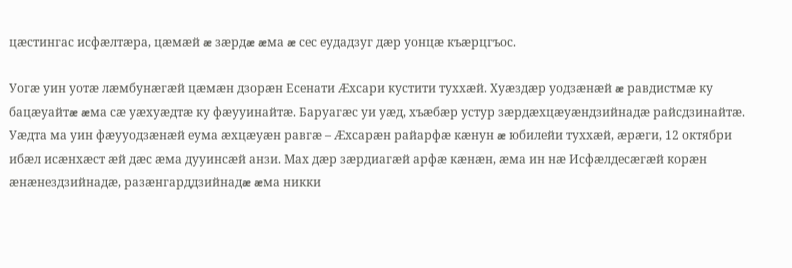цæстингас исфæлтæра, цæмæй æ зæрдæ æма æ сес еудадзуг дæр уонцæ къæрцгъос.

Уогæ уин уотæ лæмбунæгæй цæмæн дзорæн Есенати Æхсари кустити туххæй. Хуæздæр уодзæнæй æ равдистмæ ку бацæуайтæ æма сæ уæхуæдтæ ку фæууинайтæ. Баруагæс уи уæд, хъæбæр устур зæрдæхцæуæндзийнадæ райсдзинайтæ. Уæдта ма уин фæууодзæнæй еума æхцæуæн равгæ – Æхсарæн райарфæ кæнун æ юбилейи туххæй, æрæги, 12 октябри ибæл исæнхæст æй дæс æма дууинсæй анзи. Мах дæр зæрдиагæй арфæ кæнæн, æма ин нæ Исфæлдесæгæй корæн æнæнездзийнадæ, разæнгарддзийнадæ æма никки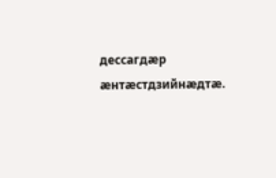дессагдæр æнтæстдзийнæдтæ.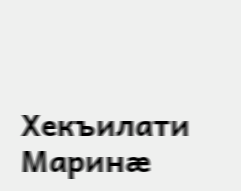Хекъилати Маринæ